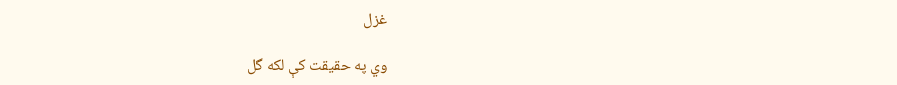غزل

وي په حقيقت کې لکه گل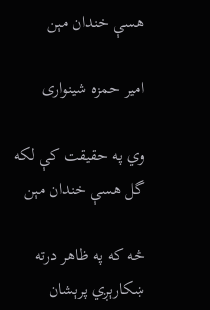هسې خندان مېن

امیر حمزه شینواری

وي په حقيقت کې لکه گل هسې خندان مېن

څه که په ظاهر درته ښکارېږي پرېشان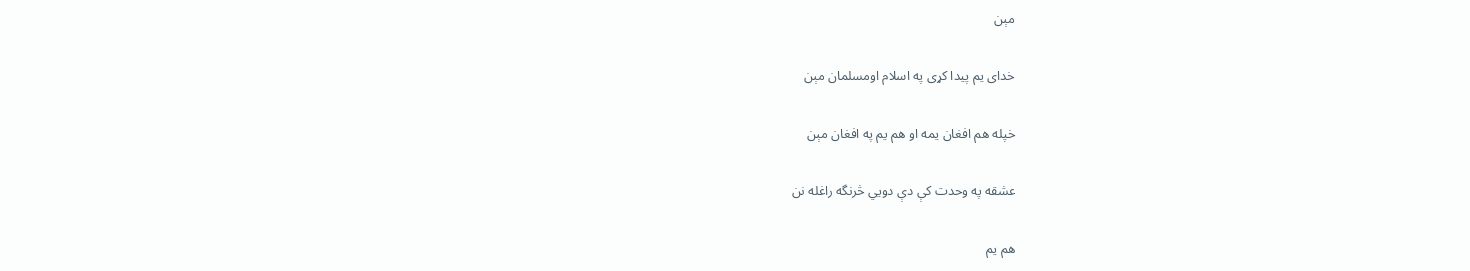مېن

خدای يم پيدا کړی په اسلام اومسلمان مېن

خپله هم افغان يمه او هم يم په افغان مېن

عشقه په وحدت کې دې دويي څرنگه راغله نن

هم يم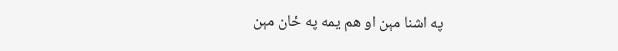په اشنا مېن او هم يمه په ځان مېن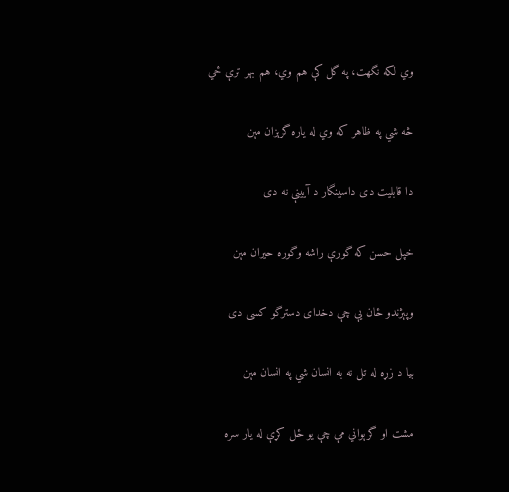وي لکه نگهت، په گل کې هم وي، هم بهر ترې ځي

څه شي په ظاهر که وي له ياره گرېزان مېن

دا قابليت دی داسينگار د آيينې نه دی

خپل حسن که گورې راشه وگوره حيران مېن

وپېژندو ځان يې چې دخدای دسترگو کسی دی

بيا د زړه له تل نه به انسان شي په انسان مېن

مشت او گرېواني مې چې يو ځل کړې له يار سره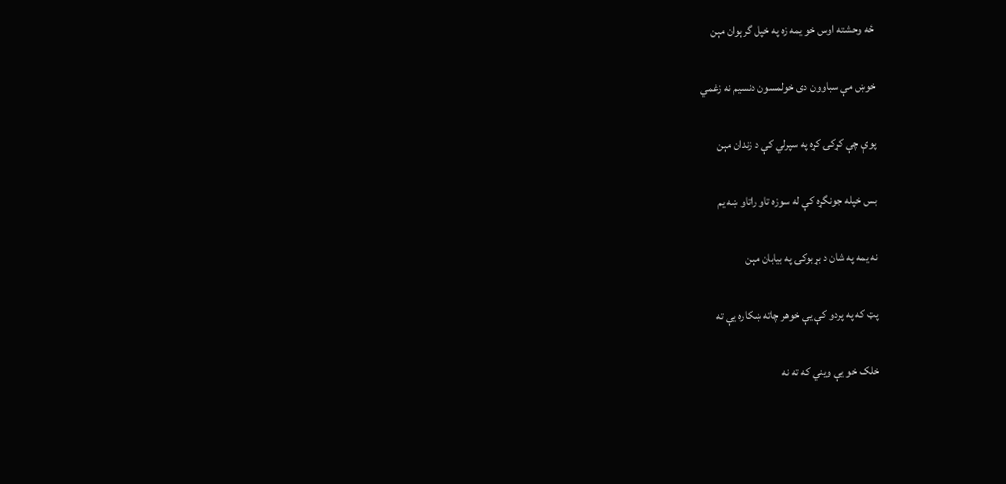ځه وحشته اوس خو يمه زه په خپل گرېوان مېن

خوښ مې سباوون دی خولمسون دنسيم نه زغمي

پوې چې کړکۍ کړه په سپرلي کې د زندان مېن

بس خپله جونگړه کې له سوزه تاو راتاو ښه يم

نه يمه په شان د بړبوکۍ په بيابان مېن

پټ که په پردو کې يې خوهر چاته ښکاره يې ته

خلک خو يې ويني که ته نه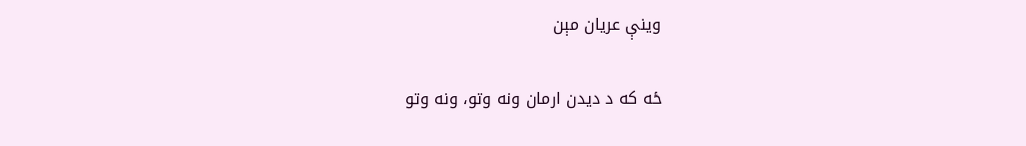وينې عريان مېن

ځه که د ديدن ارمان ونه وتو، ونه وتو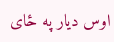اوس ديار په ځای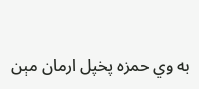به وي حمزه پخپل ارمان مېن